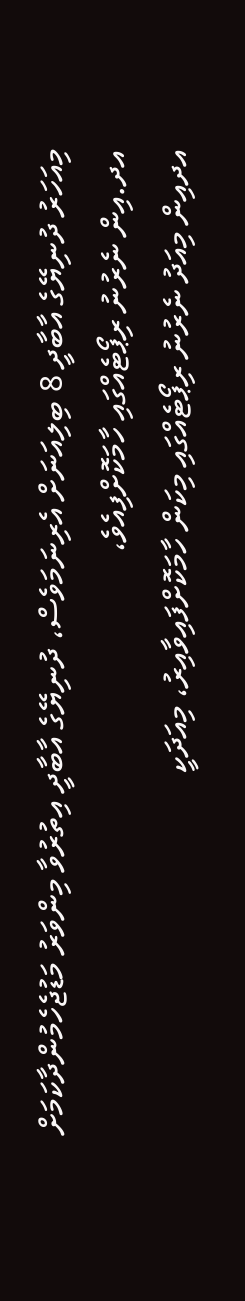މިއަހަރު ދުނިޔޭގެ އާބާދީ 8 ބިލިއަނަށް އެރިނަމަވެސް، ދުނިޔޭގެ އާބާދީ އިތުރުވާ މިންވަރު މަޑުޖެހެމުންދާކަމަށް އދ.އިން ނެރުނު ރިޕޯޓެއްގައި ހާމަކޮށްފިއެވެ،
އދއިން މިއަދު ނެރުނު ރިޕޯޓެއްގައި މިކަން ހާމަކޮށްފައިވާއިރު، މިއަދަކީ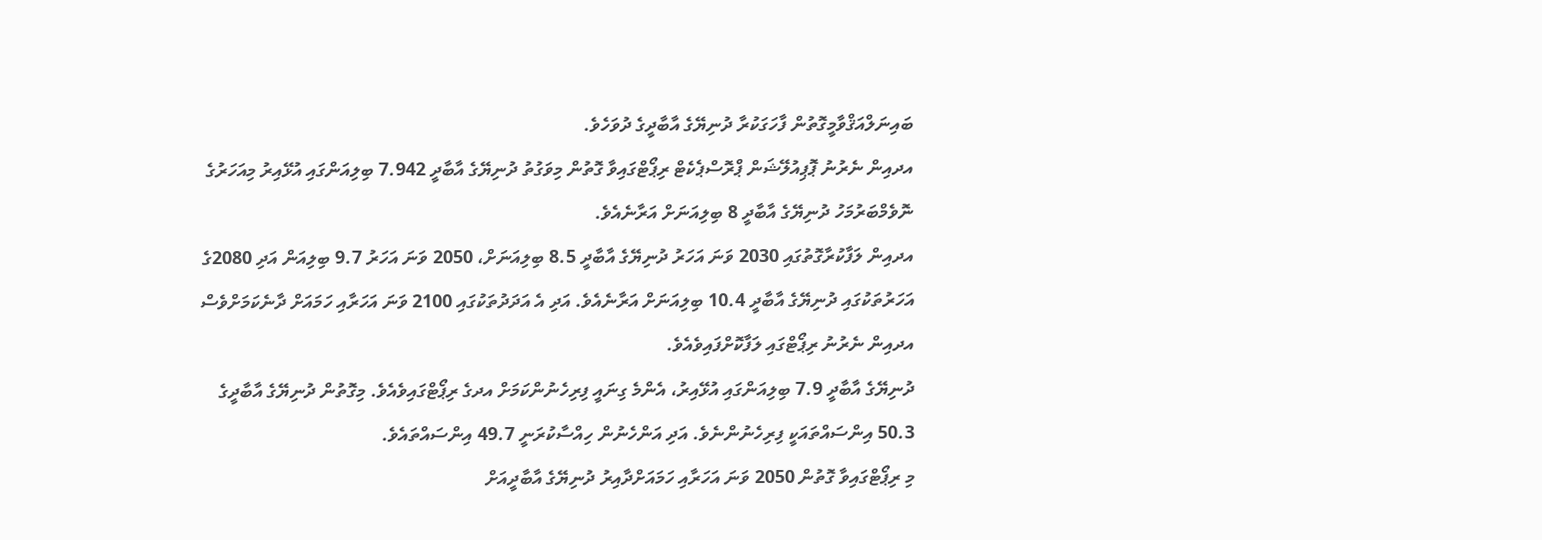ބައިނަލްއަޤްވާމީގޮތުން ފާހަގަކުރާ ދުނިޔޭގެ އާބާދީގެ ދުވަހެވެ.
އދއިން ނެރުނު ޕޮޕިއުލޭޝަން ޕްރޮސްޕެކެޓް ރިޕޯޓްގައިވާ ގޮތުން މިވަގުތު ދުނިޔޭގެ އާބާދީ 7.942 ބިލިއަންގައި އުޅޭއިރު މިއަހަރުގެ ނޮވެމްބަރުމަހު ދުނިޔޭގެ އާބާދީ 8 ބިލިއަނަށް އަރާނެއެވެ.
އދއިން ލަފާކުރާގޮތުގައި 2030 ވަނަ އަހަރު ދުނިޔޭގެ އާބާދީ 8.5 ބިލިއަނަށް، 2050 ވަނަ އަހަރު 9.7 ބިލިއަން އަދި 2080ގެ އަހަރުތަކުގައި ދުނިޔޭގެ އާބާދީ 10.4 ބިލިއަނަށް އަރާނެއެވެ. އަދި އެ އަދަދުތަކުގައި 2100 ވަނަ އަހަރާއި ހަމައަށް ދާނެކަމަށްވެސް އދއިން ނެރުނު ރިޕޯޓްގައި ލަފާކޮށްފައިވެއެވެ.
ދުނިޔޭގެ އާބާދީ 7.9 ބިލިއަންގައި އުޅޭއިރު، އެންމެ ގިނައީ ފިރިހެނުންކަމަށް އދގެ ރިޕޯޓްގައިވެއެވެ. މިގޮތުން ދުނިޔޭގެ އާބާދީގެ 50.3 އިންސައްތައަކީ ފިރިހެނުންނެވެ. އަދި އަންހެނުން ހިއްސާކުރަނީ 49.7 އިންސައްތައެވެ.
މި ރިޕޯޓްގައިވާ ގޮތުން 2050 ވަނަ އަހަރާއި ހަމައަށްދާއިރު ދުނިޔޭގެ އާބާދީއަށް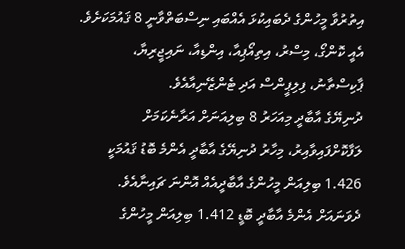އިތުރުވާ މީހުންގެ ދެބައިކުޅަ އެއްބައި ނިސްބަތްވާނީ 8 ޤައުމަކަށެވެ. އެއީ ކޮންގޯ، މިސްރު، އިތިއޯޕިއާ، އިންޑިއާ، ނައިޖީރިޔާ، ޕާކިސްތާނު، ފިލިޕީންސް އަދި ޓެންޒޭނިއާއެވެ.
ދުނިޔޭގެ އާބާދީ މިއަހަރު 8 ބިލިއަނަށް އަރާނެކަމަށް ލަފާކޮށްފައިވާއިރު، މިހާރު ދުނިޔޭގެ އާބާދީ އެންމެ ބޮޑު ޤައުމަކީ 1.426 ބިލިއަން މީހުންގެ އާބާދީއެއް އޮންނަ ޗައިނާއެވެ. ދެވަނައަށް އެންމެ އާބާދީ ބޮޑީ 1.412 ބިލިއަން މީހުންގެ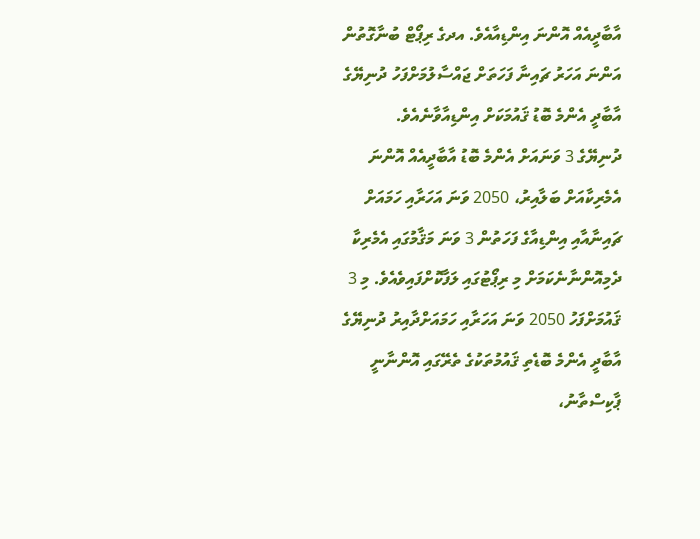އާބާދީއެއް އޮންނަ އިންޑިއާއެވެ. އދގެ ރިޕޯޓް ބުނާގޮތުން އަންނަ އަހަރު ޗައިނާ ފަހަތަށް ޖައްސާލުމަށްފަހު ދުނިޔޭގެ އާބާދީ އެންމެ ބޮޑު ޤައުމަކަށް އިންޑިއާވާނެއެވެ.
ދުނިޔޭގެ 3 ވަނައަށް އެންމެ ބޮޑު އާބާދީއެއް އޮންނަ އެމެރިކާއަށް ބަލާއިރު، 2050 ވަނަ އަހަރާއި ހަމައަށް ޗައިނާއާއި އިންޑިއާގެ ފަހަތުން 3 ވަނަ މަޤާމުގައި އެމެރިކާ ދެމިއޮންނާނެކަމަށް މި ރިޕޯޓުގައި ލަފާކޮށްފައިވެއެވެ. މި 3 ޤައުމަށްފަހު 2050 ވަނަ އަހަރާއި ހަމައަށްދާއިރު ދުނިޔޭގެ އާބާދީ އެންމެ ބޮޑެތި ޤައުމުތަކުގެ ތެރޭގައި އޮންނާނީ ޕާކިސްތާނު،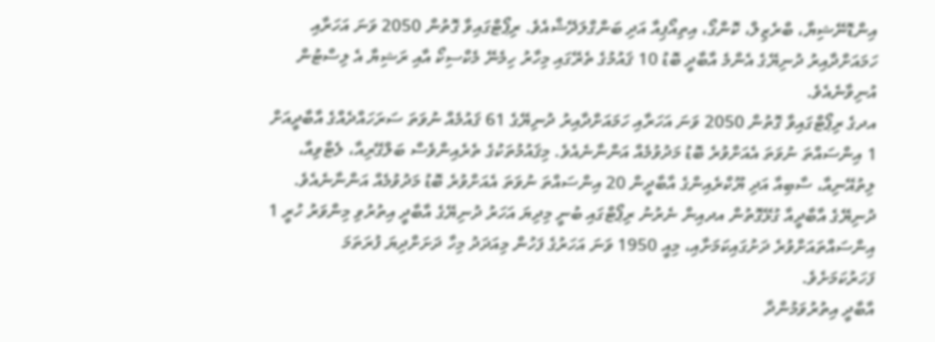އިންޑޮނޭޝިޔާ، ބްރެޒިލް، ކޮންގޯ، އިތިއޯޕިއާ އަދި ބަންގްލަދޭޝްއެވެ. ރިޕޯޓްގައިވާ ގޮތުން 2050 ވަނަ އަހަރާއި ހަމައަށްދާއިރު ދުނިޔޭގެ އެންމެ އާބާދީ ބޮޑު 10 ޤައުމުގެ ތެރޭގައި މިހާރު ހިމެނޭ މެކްސިކޯ އާއި ރަޝިޔާ އެ ލިސްޓުން އުނިވާނެއެވެ.
އދގެ ރިޕޯޓްގައިވާ ގޮތުން 2050 ވަނަ އަހަރާއި ހަމައަށްދާއިރު ދުނިޔޭގެ 61 ޤައުމެއް ނުވަތަ ސަރަހައްދެއްގެ އާބާދީއަށް 1 އިންސައްތަ ނުވަތަ އެއަށްވުރެ ބޮޑު މަދުވުމެއް އަންނާނެއެވެ. މިޤައުމުތަކުގެ ތެރެއިންވެސް ބަލްގޭރިއާ، ލެޓްވިއާ، ލިތުއޭނިއާ، ސާބިއާ އަދި ޔޫކްރެއިންގެ އާބާދީން 20 އިންސައްތަ ނުވަތަ އެއަށްވުރެ ބޮޑު މަދުވުމެއް އަންނާނެއެވެ.
ދުނިޔޭގެ އާބާދީއާ ގުޅޭގޮތުން އދއިން ނެރުނު ރިޕޯޓްގައި ބުނީ މިދިޔަ އަހަރު ދުނިޔޭގެ އާބާދީ އިތުރުވި މިންވަރު ހުރީ 1 އިންސައްތައަށްވުރެ ދަށުގައިކަމަށާއި، މިއީ 1950 ވަނަ އަހަރުގެ ފަހުން މިއަދަދު މިހާ ދަށަށްދިޔަ ފުރަތަމަ ފަހަރުކަމަށެވެ.
އާބާދީ އިތުރުވަމުންދާ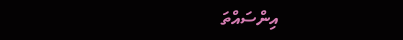އިންސައްތަ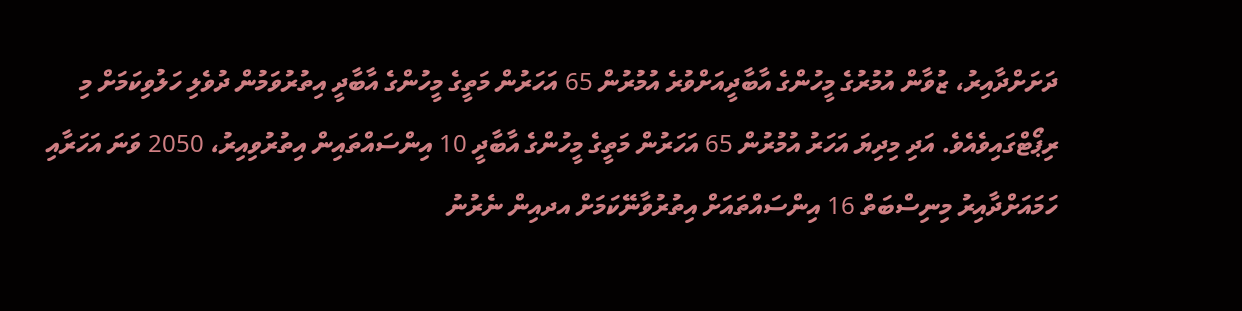ދަށަށްދާއިރު، ޒުވާން އުމުރުގެ މީހުންގެ އާބާދީއަށްވުރެ އުމުރުން 65 އަހަރުން މަތީގެ މީހުންގެ އާބާދީ އިތުރުވަމުން ދުވެލި ހަލުވިކަމަށް މި ރިޕޯޓްގައިވެއެވެ. އަދި މިދިޔަ އަހަރު އުމުރުން 65 އަހަރުން މަތީގެ މީހުންގެ އާބާދީ 10 އިންސައްތައިން އިތުރުވިއިރު، 2050 ވަނަ އަހަރާއި ހަމައަށްދާއިރު މިނިސްބަތް 16 އިންސައްތައަށް އިތުރުވާނޭކަމަށް އދއިން ނެރުނު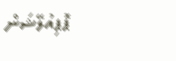ޕޮޕިއުލޭޝަން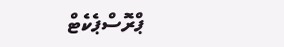ޕްރޮސްޕެކެޓް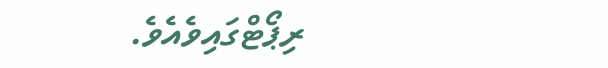ރިޕޯޓްގައިވެއެވެ.